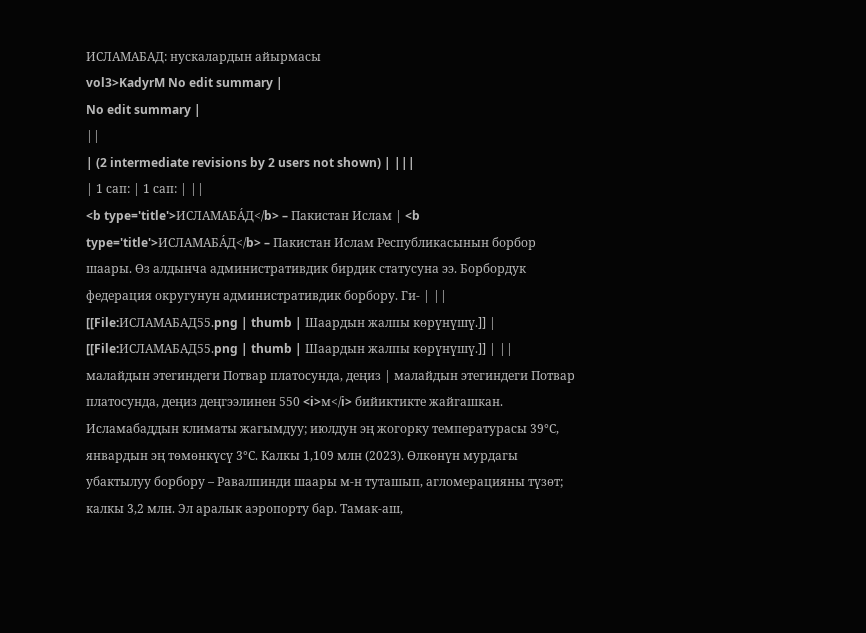ИСЛАМАБАД: нускалардын айырмасы
vol3>KadyrM No edit summary |
No edit summary |
||
| (2 intermediate revisions by 2 users not shown) | |||
| 1 сап: | 1 сап: | ||
<b type='title'>ИСЛАМАБА́Д</b> – Пакистан Ислам | <b type='title'>ИСЛАМАБА́Д</b> – Пакистан Ислам Республикасынын борбор шаары. Өз алдынча административдик бирдик статусуна ээ. Борбордук федерация округунун административдик борбору. Ги- | ||
[[File:ИСЛАМАБАД55.png | thumb | Шаардын жалпы көрүнүшү.]] | [[File:ИСЛАМАБАД55.png | thumb | Шаардын жалпы көрүнүшү.]] | ||
малайдын этегиндеги Потвар платосунда, деңиз | малайдын этегиндеги Потвар платосунда, деңиз деңгээлинен 550 <i>м</i> бийиктикте жайгашкан. Исламабаддын климаты жагымдуу; июлдун эң жогорку температурасы 39°С, январдын эң төмөнкүсү 3°С. Калкы 1,109 млн (2023). Өлкөнүн мурдагы убактылуу борбору – Равалпинди шаары м-н туташып, агломерацияны түзөт; калкы 3,2 млн. Эл аралык аэропорту бар. Тамак-аш,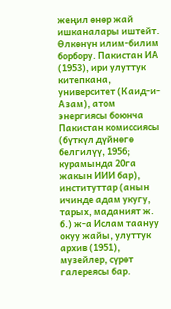жеңил өнөр жай ишканалары иштейт. Өлкөнүн илим-билим борбору. Пакистан ИА (1953), ири улуттук китепкана, университет (Каид-и- Азам), атом энергиясы боюнча Пакистан комиссиясы (бүткүл дүйнөгө белгилүү, 1956; курамында 20га жакын ИИИ бар), институттар (анын ичинде адам укугу, тарых, маданият ж. б.) ж-а Ислам таануу окуу жайы, улуттук архив (1951), музейлер, сүрөт галереясы бар.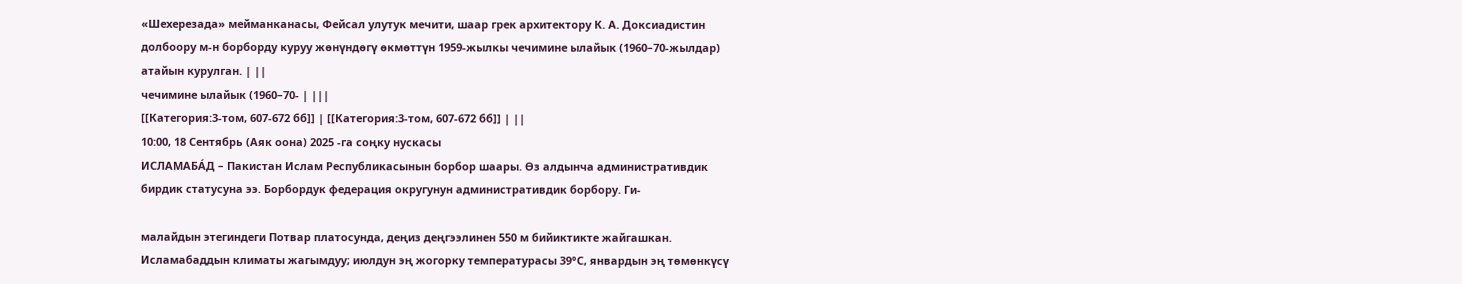«Шехерезада» мейманканасы, Фейсал улутук мечити, шаар грек архитектору К. А. Доксиадистин долбоору м-н борборду куруу жөнүндөгү өкмөттүн 1959-жылкы чечимине ылайык (1960–70-жылдар) атайын курулган. | ||
чечимине ылайык (1960–70- | |||
[[Категория:3-том, 607-672 бб]] | [[Категория:3-том, 607-672 бб]] | ||
10:00, 18 Сентябрь (Аяк оона) 2025 -га соңку нускасы
ИСЛАМАБА́Д – Пакистан Ислам Республикасынын борбор шаары. Өз алдынча административдик бирдик статусуна ээ. Борбордук федерация округунун административдик борбору. Ги-

малайдын этегиндеги Потвар платосунда, деңиз деңгээлинен 550 м бийиктикте жайгашкан. Исламабаддын климаты жагымдуу; июлдун эң жогорку температурасы 39°С, январдын эң төмөнкүсү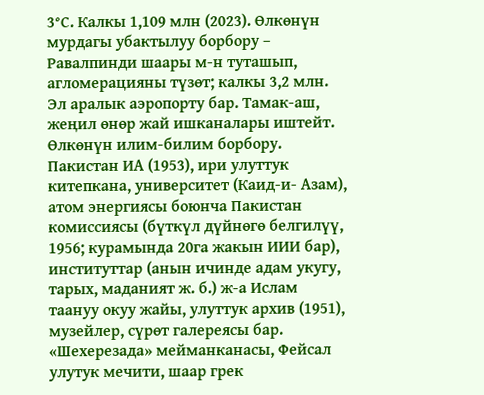3°С. Калкы 1,109 млн (2023). Өлкөнүн мурдагы убактылуу борбору – Равалпинди шаары м-н туташып, агломерацияны түзөт; калкы 3,2 млн. Эл аралык аэропорту бар. Тамак-аш, жеңил өнөр жай ишканалары иштейт. Өлкөнүн илим-билим борбору. Пакистан ИА (1953), ири улуттук китепкана, университет (Каид-и- Азам), атом энергиясы боюнча Пакистан комиссиясы (бүткүл дүйнөгө белгилүү, 1956; курамында 20га жакын ИИИ бар), институттар (анын ичинде адам укугу, тарых, маданият ж. б.) ж-а Ислам таануу окуу жайы, улуттук архив (1951), музейлер, сүрөт галереясы бар. «Шехерезада» мейманканасы, Фейсал улутук мечити, шаар грек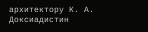архитектору К. А. Доксиадистин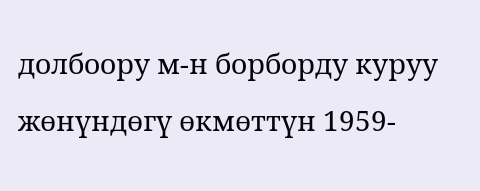долбоору м-н борборду куруу жөнүндөгү өкмөттүн 1959-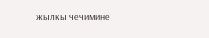жылкы чечимине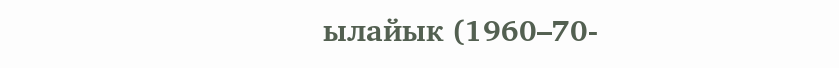ылайык (1960–70-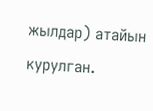жылдар) атайын курулган.